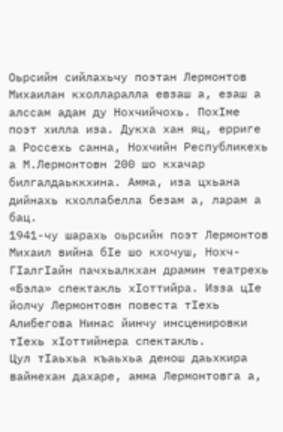Оьрсийн сийлахьчу поэтан Лермонтов Михаилан кхолларалла евзаш а, езаш а алссам адам ду Нохчийчохь. ПохIме поэт хилла иза. Дукха хан яц, ерриге а Россехь санна, Нохчийн Республикехь а М.Лермонтовн 200 шо кхачар билгалдаьккхина. Амма, иза цхьана дийнахь кхоллабелла безам а, ларам а бац.
1941-чу шарахь оьрсийн поэт Лермонтов Михаил вийна бIе шо кхочуш, Нохч-ГIалгIайн пачхьалкхан драмин театрехь «Бэла» спектакль хIоттийра. Изза цIе йолчу Лермонтовн повеста тIехь Алибегова Нинас йинчу инсценировки тIехь хIоттийнера спектакль.
Цул тIаьхьа къаьхьа денош даьхкира вайнехан дахаре, амма Лермонтовга а,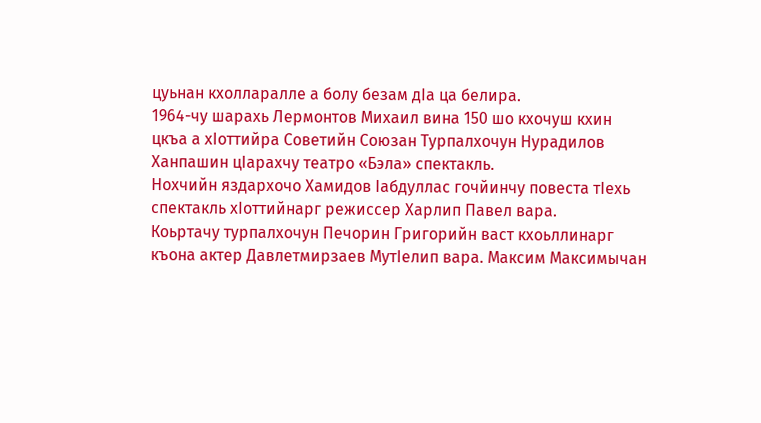цуьнан кхолларалле а болу безам дIа ца белира.
1964-чу шарахь Лермонтов Михаил вина 150 шо кхочуш кхин цкъа а хIоттийра Советийн Союзан Турпалхочун Нурадилов Ханпашин цIарахчу театро «Бэла» спектакль.
Нохчийн яздархочо Хамидов Iабдуллас гочйинчу повеста тIехь спектакль хIоттийнарг режиссер Харлип Павел вара.
Коьртачу турпалхочун Печорин Григорийн васт кхоьллинарг къона актер Давлетмирзаев МутIелип вара. Максим Максимычан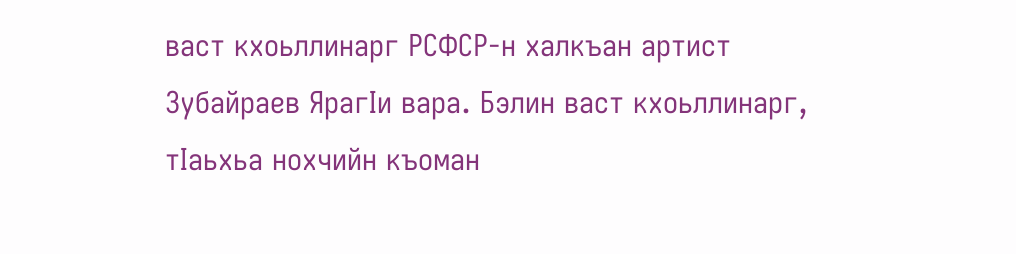васт кхоьллинарг РСФСР-н халкъан артист Зубайраев ЯрагIи вара. Бэлин васт кхоьллинарг, тIаьхьа нохчийн къоман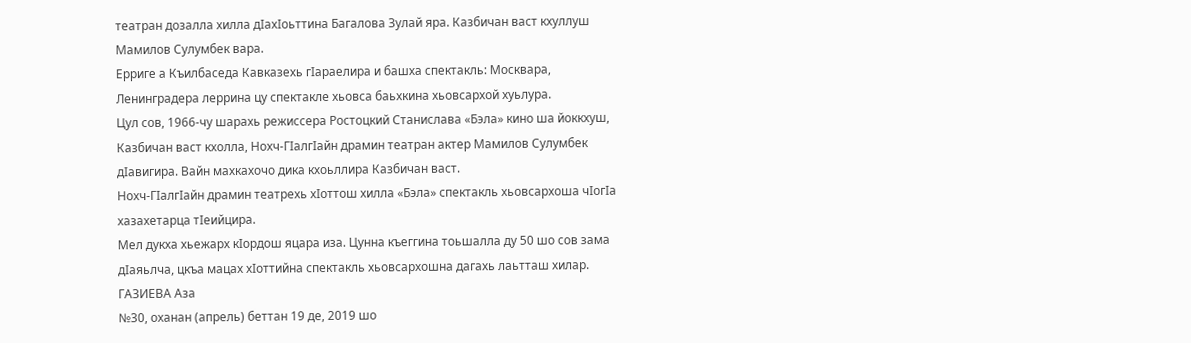театран дозалла хилла дIахIоьттина Багалова Зулай яра. Казбичан васт кхуллуш Мамилов Сулумбек вара.
Ерриге а Къилбаседа Кавказехь гIараелира и башха спектакль: Москвара, Ленинградера леррина цу спектакле хьовса баьхкина хьовсархой хуьлура.
Цул сов, 1966-чу шарахь режиссера Ростоцкий Станислава «Бэла» кино ша йоккхуш, Казбичан васт кхолла, Нохч-ГIалгIайн драмин театран актер Мамилов Сулумбек дIавигира. Вайн махкахочо дика кхоьллира Казбичан васт.
Нохч-ГIалгIайн драмин театрехь хIоттош хилла «Бэла» спектакль хьовсархоша чIогIа хазахетарца тIеийцира.
Мел дукха хьежарх кIордош яцара иза. Цунна къеггина тоьшалла ду 50 шо сов зама дIаяьлча, цкъа мацах хIоттийна спектакль хьовсархошна дагахь лаьтташ хилар.
ГАЗИЕВА Аза
№30, оханан (апрель) беттан 19 де, 2019 шо